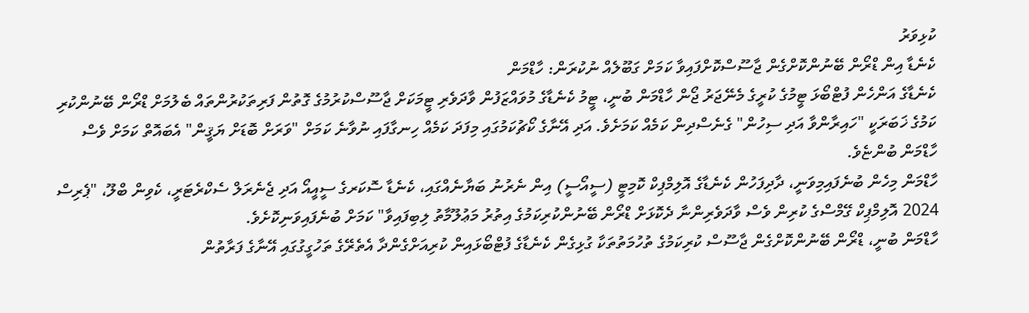ކުޅިވަރު
ކެނެޑާ އިން ޑްރޯން ބޭނުންކޮށްގެން ޖާސޫސްކޮށްފައިވާ ކަމަށް ގަބޫލެއް ނުކުރަން: ހާޑްމަން
ކެނެޑާގެ އަންހެން ފުޓްބޯޅަ ޓީމުގެ ކުރީގެ މެނޭޖަރު ޖޯން ހާޑްމަން ބުނީ، ޓީމު ކެނެޑާގެ މުވައްޒަފުން ވާދަވެރި ޓީމަކަށް ޖާސޫސްކުރުމުގެ ގޮތުން ފަރިތަކުރުންތައް ބެލުމަށް ޑްރޯން ބޭނުންކުރި ކަމުގެ ޚަބަރަކީ "ހައިރާންވާ އަދި ސިހުން" ގެނެސްދިން ކަމެއް ކަމަށެވެ. އަދި އޭނާގެ ކޯޗުކަމުގައި މިފަދަ ކަމެއް ހިނގާފައި ނުވާނެ ކަމަށް "ވަރަށް ބޮޑަށް ޔަޤީން" އެބައޮތް ކަމަށް ވެސް ހާޑްމަން ބުންޏެވެ.
ހާޑްމަން މިހެން ބުނެފައިމިވަނީ، ދާދިފަހުން ކެނެޑާގެ އޮލިމްޕިކް ކޮމިޓީ (ސީއޯސީ) އިން ނެރުނު ބަޔާނެއްގައި، ކެނެޑާ ސޮކަރގެ ސީއީއޯ އަދި ޖެނެރަލް ސެކްރެޓަރީ، ކެވިން ބްލޫ، "ޕެރިސް 2024 އޮލިމްޕިކް ގޭމްސްގެ ކުރިން ވެސް ވާދަވެރިންނާ ދެކޮޅަށް ޑްރޯން ބޭނުންކުރިކަމުގެ އިތުރު މަޢުލޫމާތު ލިބިފައިވާ" ކަމަށް ބުނެފައިވަނިކޮށެވެ.
ހާޑްމަން ބުނީ، ޑްރޯން ބޭނުންކޮށްގެން ޖާސޫސް ކުރިކަމުގެ ތުހުމަތުތަކާ ގުޅިގެން ކެނެޑާގެ ފުޓްބޯޅައިން ކުރިއަށްގެންދާ އެތެރޭގެ ތަހުގީގުގައި އޭނާގެ ފަރާތުން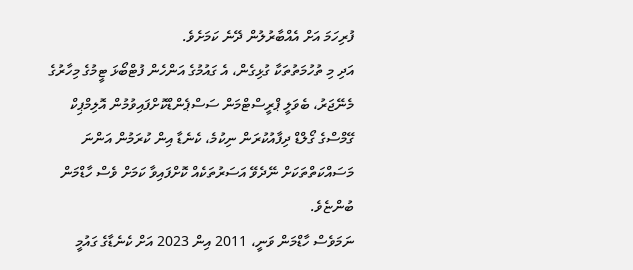ފުރިހަމަ އަށް އެއްބާރުލުން ދޭނެ ކަމަށެވެ.
އަދި މި ތުހުމަތުތަކާ ގުޅިގެން، އެ ގައުމުގެ އަންހެން ފުޓްބޯޅަ ޓީމުގެ މިހާރުގެ މެނޭޖަރު، ބެވަލީ ޕްރީސްޓްމަން ސަސްޕެންޑްކޮށްފައިވުމުން އޮލިމްޕިކް ގޭމްސްގެ ގޯލްޑް ދިފާއުކުރަން ނިކުމެ، ކެނެޑާ އިން ކުރަމުން އަންނަ މަސައްކަތްތަކަށް ނޭދެވޭ އަސަރުތަކެއް ކޮށްފައިވާ ކަމަށް ވެސް ހާޑްމަން ބުންޏެވެ.
ނަމަވެސް ހާޑްމަން ވަނީ، 2011 އިން 2023 އަށް ކެނެޑާގެ ގައުމީ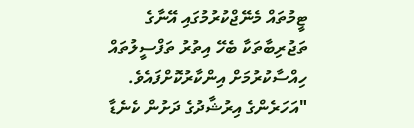ޓީމުތައް މެނޭޖްކުރުމުގައި އޭނާގެ ތަޖުރިބާތަކާ ބެހޭ އިތުރު ތަފްސީލުތައް ހިއްސާކުރުމަށް އިންކާރުކޮށްފައެވެ.
"އަހަރެންގެ އިރުޝާދުގެ ދަށުން ކެނެޑާ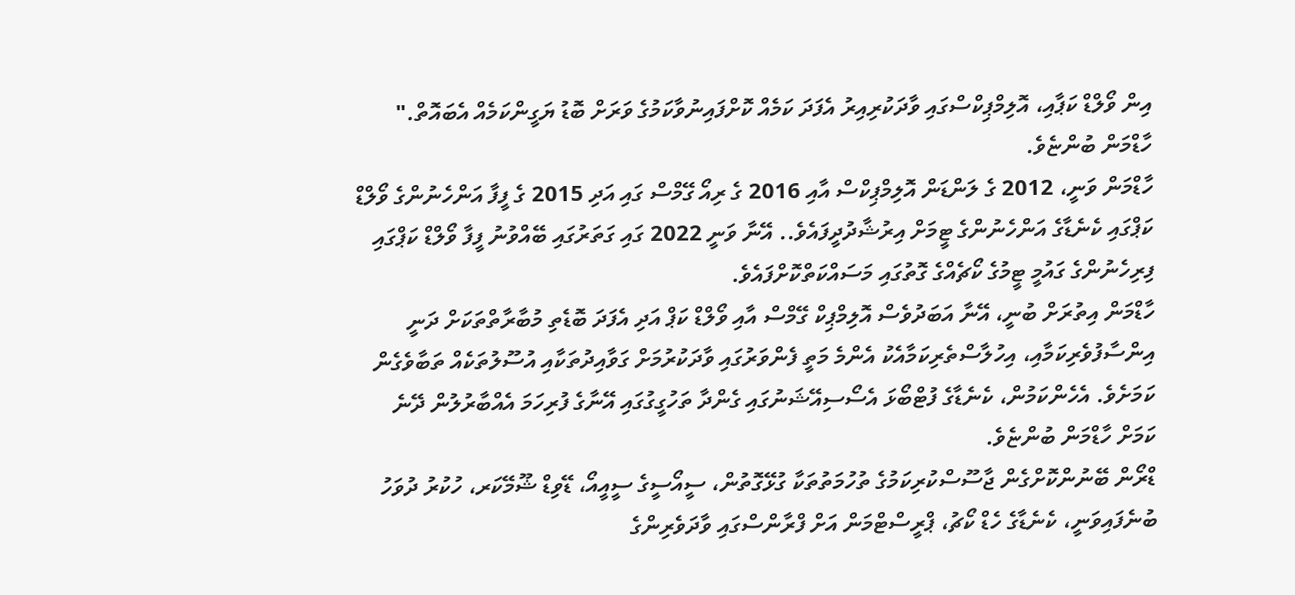އިން ވޯލްޑް ކަޕާއި، އޮލިމްޕިކްސްގައި ވާދަކުރިއިރު އެފަދަ ކަމެއް ކޮށްފައިނުވާކަމުގެ ވަރަށް ބޮޑު ޔަގީންކަމެއް އެބައޮތް." ހާޑްމަން ބުންޏެވެ.
ހާޑްމަން ވަނީ، 2012 ގެ ލަންޑަން އޮލިމްޕިކްސް އާއި 2016 ގެ ރިއޯ ގޭމްސް ގައި އަދި 2015 ގެ ފީފާ އަންހެނުންގެ ވޯލްޑް ކަޕްގައި ކެނެޑާގެ އަންހެނުންގެ ޓީމަށް އިރުޝާދުދީފައެވެ.. އޭނާ ވަނީ 2022 ގައި ގަތަރުގައި ބޭއްވުނު ފީފާ ވޯލްޑް ކަޕްގައި ފިރިހެނުންގެ ގައުމީ ޓީމުގެ ކޯޗެއްގެ ގޮތުގައި މަސައްކަތްކޮށްފައެވެ.
ހާޑްމަން އިތުރަށް ބުނީ، އޭނާ އަބަދުވެސް އޮލިމްޕިކް ގޭމްސް އާއި ވޯލްޑް ކަޕް އަދި އެފަދަ ބޮޑެތި މުބާރާތްތަކަށް ދަނީ އިންސާފުވެރިކަމާއި، އިހުލާސްތެރިކަމާއެކު އެންމެ މަތީ ފެންވަރުގައި ވާދަކުރުމަށް ގަވާއިދުތަކާއި އުސޫލުތަކެއް ތަބާވެގެން ކަމަށެވެ. އެހެންކަމުން، ކެނެޑާގެ ފުޓްބޯޅަ އެސޯސިއޭޝަނުގައި ގެންދާ ތަހުގީގުގައި އޭނާގެ ފުރިހަމަ އެއްބާރުލުން ދޭނެ ކަމަށް ހާޑްމަން ބުންޏެވެ.
ޑްރޯން ބޭނުންކޮށްގެން ޖާސޫސްކުރިކަމުގެ ތުހުމަތުތަކާ ގުޅޭގޮތުން، ސީއޯސީގެ ސީއީއޯ، ޑޭވިޑް ޝޫމޭކަރ، ހުކުރު ދުވަހު ބުނެފައިވަނީ، ކެނެޑާގެ ހެޑް ކޯޗު، ޕްރީސްޓްމަން އަށް ފްރާންސްގައި ވާދަވެރިންގެ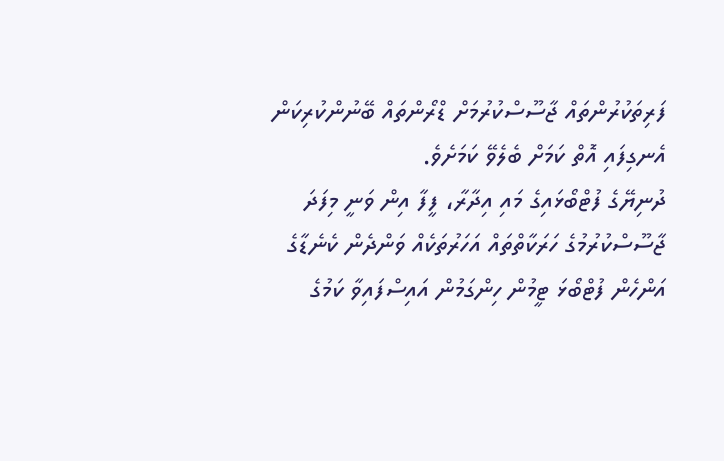ފަރިތަކުރުންތައް ޖާސޫސްކުރުމަށް ޑްރޯންތައް ބޭނުންކުރިކަން އެނގިފައި އޮތް ކަމަށް ބެލެވޭ ކަމަށެވެ.
ދުނިޔޭގެ ފުޓްބޯޅައިގެ މައި އިދާރާ، ފީފާ އިން ވަނީ މިފަދަ ޖާސޫސްކުރުމުގެ ހަރަކާތްތައް އަހަރުތަކެއް ވަންދެން ކެނެޑާގެ އަންހެން ފުޓްބޯޅަ ޓީމުން ހިންގަމުން އައިސްފައިވާ ކަމުގެ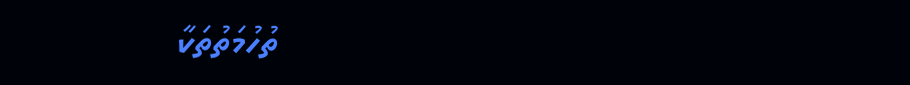ތުހުމަތުތަކާ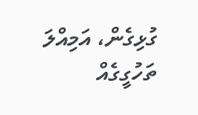ގުޅިގެން، އަމިއްލަ ތަހުގީގެއް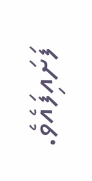ފަށައިފައެވެ.